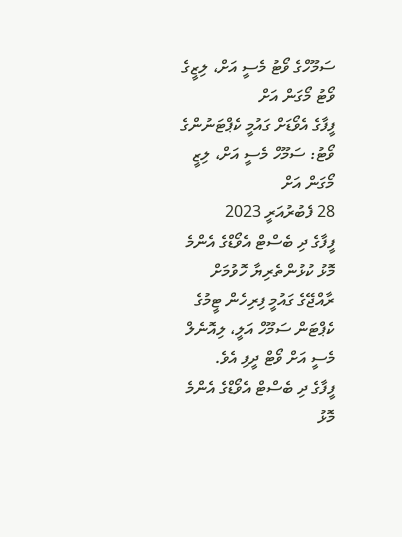ސަމޫހްގެ ވޯޓު މެސީ އަށް، ލިޒީގެ ވޯޓު މޯގަން އަށް
ފީފާގެ އެވޯޑަށް ގައުމީ ކެޕްޓަނުންގެ ވޯޓު: ސަމޫހް މެސީ އަށް، ލިޒީ މޯގަން އަށް
28 ފެބުރުއަރީ 2023
ފީފާގެ ދި ބެސްޓް އެވޯޑްގެ އެންމެ މޮޅު ކުޅުންތެރިޔާ ހޮވުމަށް ރާއްޖޭގެ ގައުމީ ފިރިހެން ޓީމުގެ ކެޕްޓަން ސަމޫހް އަލީ، ލިއޮނެލް މެސީ އަށް ވޯޓް ދީފި އެވެ.
ފީފާގެ ދި ބެސްޓް އެވޯޑްގެ އެންމެ މޮޅު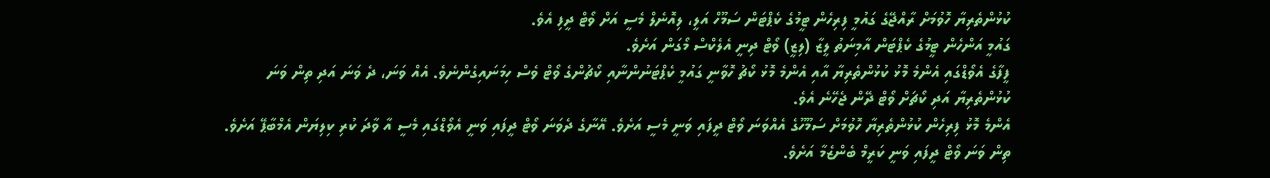ކުޅުންތެރިޔާ ހޮވުމަށް ރާއްޖޭގެ ގައުމީ ފިރިހެން ޓީމުގެ ކެޕްޓަން ސަމޫހް އަލީ، ލިއޮނެލް މެސީ އަށް ވޯޓް ދީފި އެވެ.
ގައުމީ އަންހެން ޓީމުގެ ކެޕްޓަން އާމިނަތު ލީޒާ (ލިޒީ) ވޯޓް ދިނީ އެލެކްސް މޯގަން އަށެވެ.
ފީފާގެ އެވޯޑްގައި އެންމެ މޮޅު ކުޅުންތެރިޔާ އާއި އެންމެ މޮޅު ކޯޗު ހޮވާނީ ގައުމީ ކެޕްޓަނުންނާއި ކޯޗުންގެ ވޯޓް ވެސް ހިމަނައިގެންނެވެ. އެއް ވަނަ، ދެ ވަނަ އަދި ތިން ވަނަ ކުޅުންތެރިޔާ އަދި ކޯޗަށް ވޯޓް ދޭން ޖެހޭނެ އެވެ.
އެންމެ މޮޅު ފިރިހެން ކުޅުންތެރިޔާ ހޮވުމަށް ސަމޫހޫގެ އެއްވަނަ ވޯޓް ދީފައި ވަނީ މެސީ އަށެވެ. އޭނާގެ ދެވަނަ ވޯޓް ދީފައި ވަނީ އެވޯޑްގައި މެސީ އާ ވާދަ ކުރި ކިލިޔަން އެމްބާޕޭ އަށެވެ. ތިން ވަނަ ވޯޓް ދީފައި ވަނީ ކަރީމް ބެންޒެމާ އަށެވެ.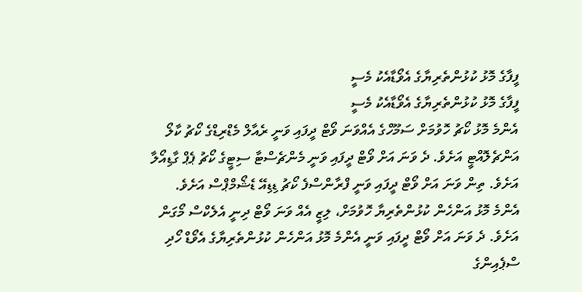ފީފާގެ މޮޅު ކުޅުންތެރިޔާގެ އެވޯޑާއެކު މެސީ
ފީފާގެ މޮޅު ކުޅުންތެރިޔާގެ އެވޯޑާއެކު މެސީ
އެންމެ މޮޅު ކޯޗު ހޮވުމަށް ސަމޫހްގެ އެއްވަނަ ވޯޓް ދީފައި ވަނީ ރެއާލް މެޑްރިޑްގެ ކޯޗު ކާލޯ އަންޗެލޮއްޓީ އަށެވެ. ދެ ވަނަ އަށް ވޯޓް ދީފައި ވަނީ މެންޗެސްޓާ ސިޓީގެ ކޯޗު ޕެޕް ގާޑިއޯލާ އަށެވެ. ތިން ވަނަ އަށް ވޯޓް ދީފައި ވަނީ ފްރާންސްފެ ކޯޗު ޑިޑިއޭ ޑެޝޯމްޕްސް އަށެވެ.
އެންމެ މޮޅު އަންހެން ކުޅުންތެރިޔާ ހޮވުމަށް، ލިޒީ އެއް ވަނަ ވޯޓް ދިނީ އެލެކްސް މޯގަން އަށެވެ. ދެ ވަނަ އަށް ވޯޓް ދީފައި ވަނީ އެންމެ މޮޅު އަންހެން ކުޅުންތެރިޔާގެ އެވޯޑް ހޯދި ސްޕެއިންގެ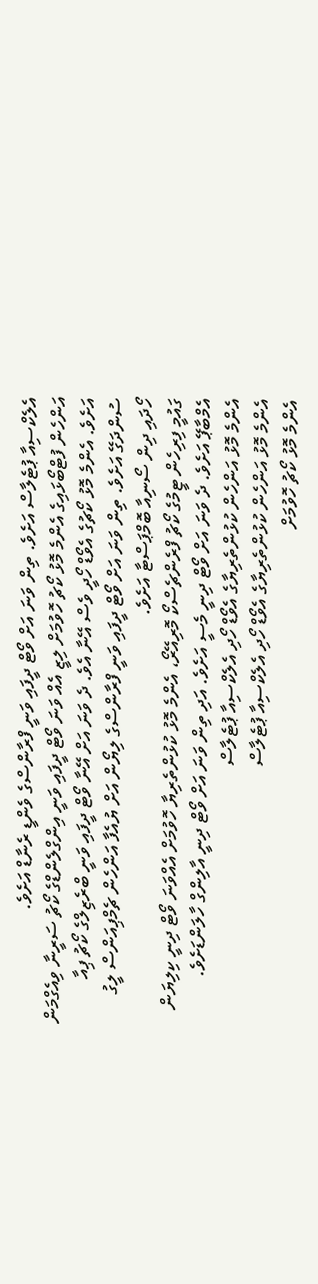އެލެކްސިއާ ޕުޓެލާސް އަށެވެ. ތިން ވަނަ އަށް ވޯޓް ދީފައި ވަނީ ފްރާންސްގެ ވެންޑީ ރެނާޑް އަށެވެ.
އަންހެން ފުޓްބޯޅައިގެ އެންމެ މޮޅު ކޯޗު ހޮވުމަށް ލިޒީ އެއް ވަނަ ވޯޓް ދީފައި ވަނީ އިންގްލެންޑްގެ ކޯޗު ސަރީނާ ވިއެގްމަން އަށެވެ. އެންމެ މޮޅު ކޯޗުގެ އެވޯޑް ހޯދީ ވެސް އޭނާ އެވެ. ދެ ވަނަ އަށް އޭނާ ވޯޓް ދީފައި ވަނީ ބްރެޒިލްގެ ކޯޗު ޕިއާ ސުންދަގޭ އަށެވެ. ތިން ވަނަ އަށް ވޯޓް ދީފައި ވަނީ ފްރާންސްގެ ލިޔޯން އަށް ޔުއެފާ އަންހެން ޗެމްޕިއަންސް ލީގު ހޯދައި ދިން ސޯނިއާ ބޮމްޕަސްޓާ އަށެވެ.
ގައުމީ ފިރިހެން ޓީމުގެ ކޯޗު ފްރެންޗެސްކޯ މޮރިއޭރޯ، އެންމެ މޮޅު ކުޅުންތެރިޔާ ހޮވުމަށް އެއްވަނަ ވޯޓް ދިނީ ކިލިޔަން އެމްބާޕޭ އަށެވެ. ދެ ވަނަ އަށް ވޯޓް ދިނީ މެސީ އަށެވެ. އަދި ތިން ވަނަ އަށް ވޯޓް ދިނީ އާލިންގް ހާލަންޑަށެވެ.
އެންމެ މޮޅު އަންހެން ކުޅުންތެރިޔާގެ އެވޯޑް ހޯދި އެލެކްސިއާ ޕުޓެލާސް
އެންމެ މޮޅު އަންހެން ކުޅުންތެރިޔާގެ އެވޯޑް ހޯދި އެލެކްސިއާ ޕުޓެލާސް
އެންމެ މޮޅު ކޯޗު ހޮވުމަށް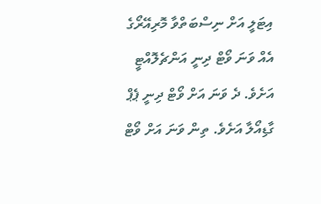އިޓަލީ އަށް ނިސްބަތްވާ މޮރިއޭރޯގެ އެއް ވަނަ ވޯޓް ދިނީ އަންޗެލޮއްޓީ އަށެވެ. ދެ ވަނަ އަށް ވޯޓް ދިނީ ޕެޕް ގާޑިއޯލާ އަށެވެ. ތިން ވަނަ އަށް ވޯޓް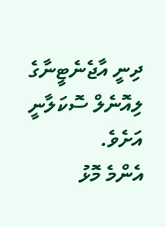ދިނީ އާޖެނެޓީނާގެ ލިއޮނެލް ސޮކަލާނީ އަށެވެ.
އެންމެ މޮޅު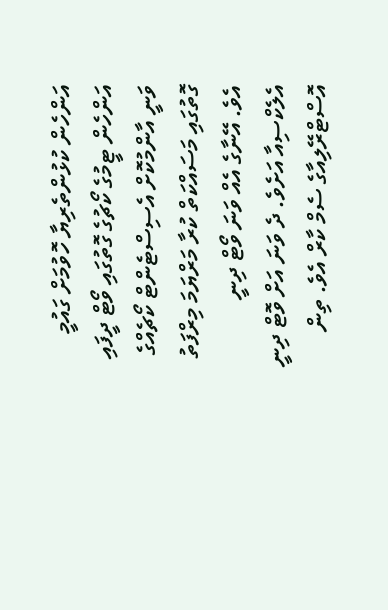އަންހެން ކުޅުންތެރިޔާ ހޮވުމަށް ގައުމީ އަންހެން ޓީމުގެ ކޯޗުގެ ގޮތުގައި ވޯޓް ދީފައި ވަނީ އާންމުކޮށް އެސިސްޓެންޓް ކޯޗެއްގެ ގޮތުގައި މަސައްކަތް ކުރާ މަރްޔަމަ މިރްފަތު އެވެ. އޭނާގެ އެއް ވަނަ ވޯޓް ދިނީ އެލެކްސިއާ އަށެވެ. ދެ ވަނަ އަށް ވޮޓް ދިނީ އޮސްޓްރޭލިއާގެ ސެމް ކާރް އެވެ. ތިން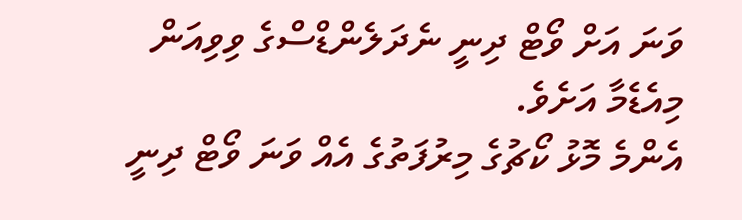ވަނަ އަށް ވޯޓް ދިނީ ނެދަލެންޑްސްގެ ވިވިއަން މިއެޑެމާ އަށެވެ.
އެންމެ މޮޅު ކޯޗުގެ މިރުފަތުގެ އެއް ވަނަ ވޯޓް ދިނީ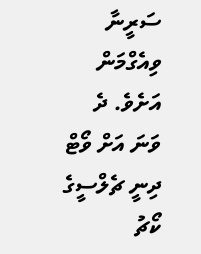ސަރީނާ ވިއެގްމަން އަށެވެ. ދެ ވަނަ އަށް ވޯޓް ދިނީ ޗެލްސީގެ ކޯޗު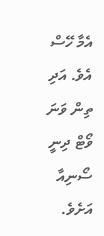އެމާ ހޭސް އެވެ. އަދި ތިން ވަނަ ވޯޓް ދިނީ ސޯނިއާ އަށެވެ.